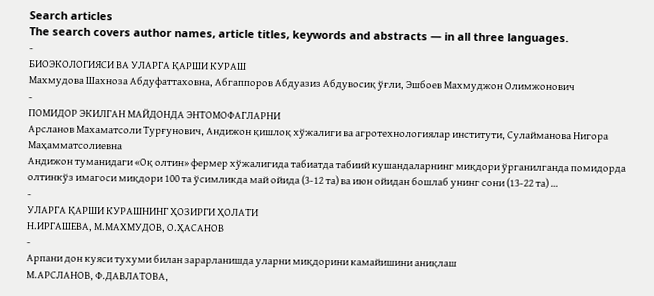Search articles
The search covers author names, article titles, keywords and abstracts — in all three languages.
-
БИОЭКОЛОГИЯСИ ВА УЛАРГА ҚАРШИ КУРАШ
Махмудова Шахноза Абдуфаттаховна, Абгаппоров Абдуазиз Абдувосиқ ўғли, Эшбоев Махмуджон Олимжонович
-
ПОМИДОР ЭКИЛГАН МАЙДОНДА ЭНТОМОФАГЛАРНИ
Арсланов Махаматсоли Турғунович, Андижон қишлоқ хўжалиги ва агротехнологиялар институти, Сулайманова Нигора Маҳамматсолиевна
Андижон туманидаги «Оқ олтин» фермер хўжалигида табиатда табиий кушандаларнинг миқдори ўрганилганда помидорда олтинкўз имагоси миқдори 100 та ўсимликда май ойида (3-12 та) ва июн ойидан бошлаб унинг сони (13-22 та) …
-
УЛАРГА ҚАРШИ КУРАШНИНГ ҲОЗИРГИ ҲОЛАТИ
Н.ИРГАШЕВА, М.МАХМУДОВ, О.ҲАСАНОВ
-
Арпани дон куяси тухуми билан зарарланишда уларни миқдорини камайишини аниқлаш
М.АРСЛАНОВ, Ф.ДАВЛАТОВА,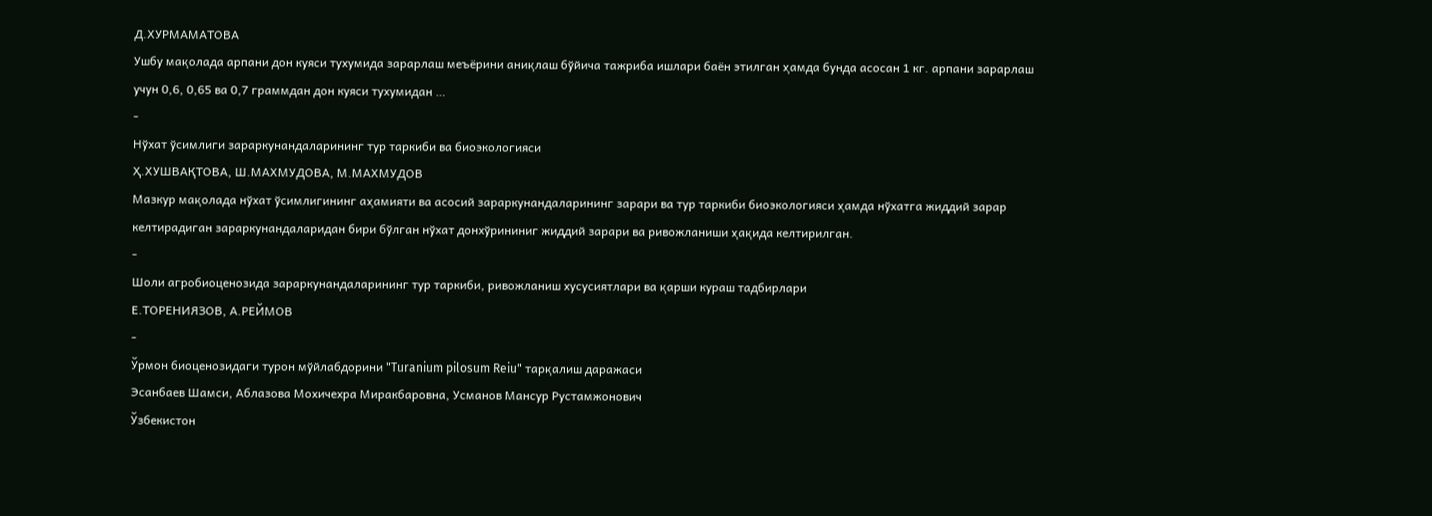Д.ХУРМАМАТОВА
Ушбу мақолада арпани дон куяси тухумида зарарлаш меъёрини аниқлаш бўйича тажриба ишлари баён этилган ҳамда бунда асосан 1 кг. арпани зарарлаш учун 0,6, 0,65 ва 0,7 граммдан дон куяси тухумидан …
-
Нўхат ўсимлиги зараркунандаларининг тур таркиби ва биоэкологияси
Ҳ.ХУШВАҚТОВА, Ш.МАХМУДОВА, М.МАХМУДОВ
Мазкур мақолада нўхат ўсимлигининг аҳамияти ва асосий зараркунандаларининг зарари ва тур таркиби биоэкологияси ҳамда нўхатга жиддий зарар келтирадиган зараркунандаларидан бири бўлган нўхат донхўрининиг жиддий зарари ва ривожланиши ҳақида келтирилган.
-
Шоли агробиоценозида зараркунандаларининг тур таркиби, ривожланиш хусусиятлари ва қарши кураш тадбирлари
Е.ТОРЕНИЯЗОВ, А.РЕЙМОВ
-
Ўрмон биоценозидаги турон мўйлабдорини "Turanium pilosum Reiu" тарқалиш даражаси
Эсанбаев Шамси, Аблазова Мохичехра Миракбаровна, Усманов Мансур Рустамжонович
Ўзбекистон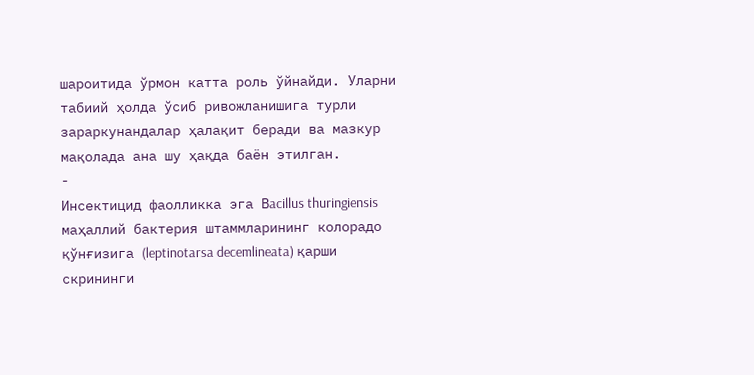шароитида ўрмон катта роль ўйнайди. Уларни табиий ҳолда ўсиб ривожланишига турли зараркунандалар ҳалақит беради ва мазкур мақолада ана шу ҳақда баён этилган.
-
Инсектицид фаолликка эга Вacillus thuringiensis маҳаллий бактерия штаммларининг колорадо қўнғизига (leptinotarsa decemlineata) қарши скрининги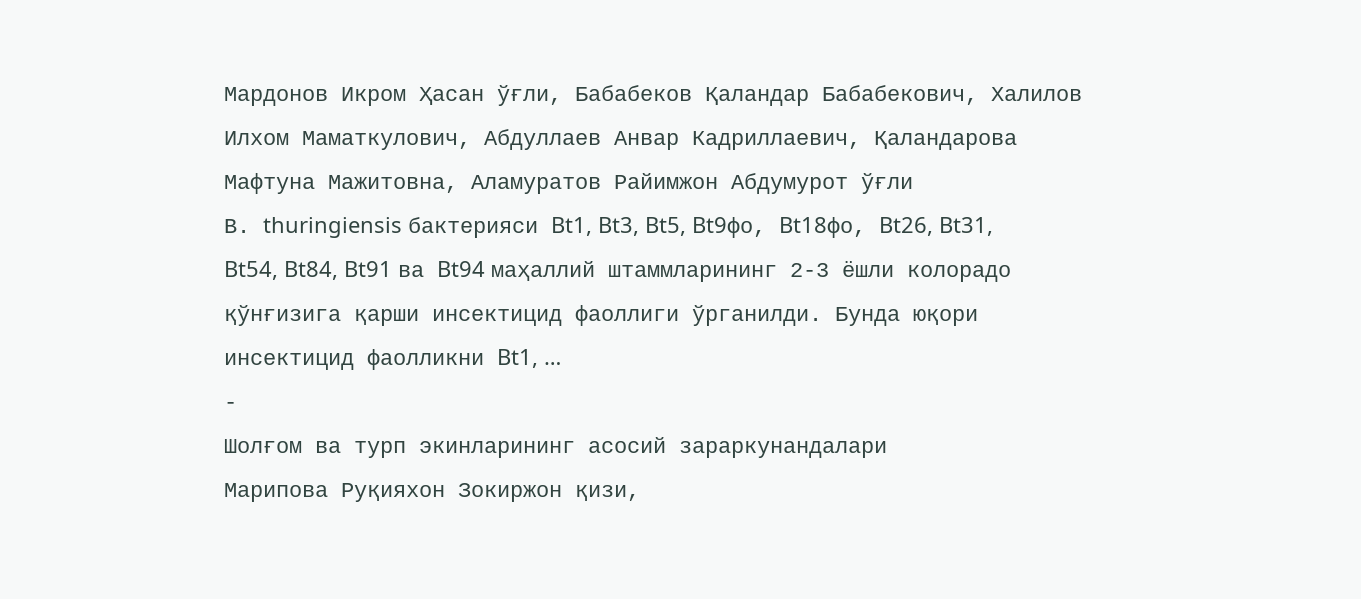Мардонов Икром Ҳасан ўғли, Бабабеков Қаландар Бабабекович, Халилов Илхом Маматкулович, Абдуллаев Анвар Кадриллаевич, Қаландарова Мафтуна Мажитовна, Аламуратов Райимжон Aбдумурот ўғли
В. thuringiensis бактерияси Bt1, Bt3, Bt5, Bt9фо, Bt18фо, Bt26, Bt31, Bt54, Bt84, Bt91 ва Bt94 маҳаллий штаммларининг 2-3 ёшли колорадо қўнғизига қарши инсектицид фаоллиги ўрганилди. Бунда юқори инсектицид фаолликни Bt1, …
-
Шолғом ва турп экинларининг асосий зараркунандалари
Марипова Руқияхон Зокиржон қизи,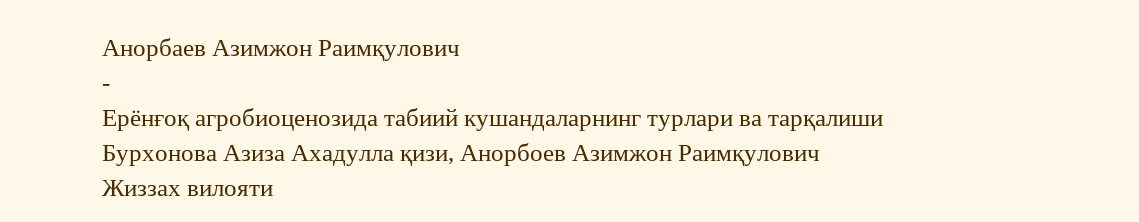Анорбаев Азимжон Раимқулович
-
Ерёнғоқ агробиоценозида табиий кушандаларнинг турлари ва тарқалиши
Бурхонова Азиза Ахадулла қизи, Анорбоев Азимжон Раимқулович
Жиззах вилояти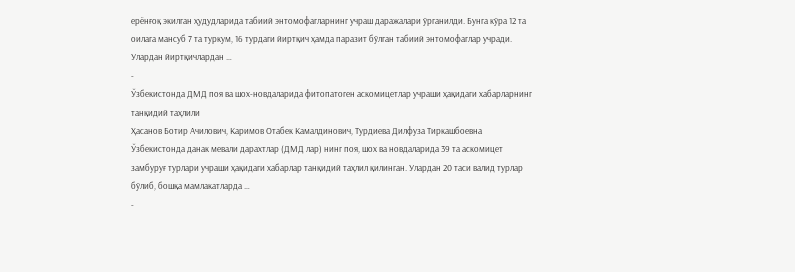ерёнғоқ экилган ҳудудларида табиий энтомофагларнинг учраш даражалари ўрганилди. Бунга кўра 12 та оилага мансуб 7 та туркум, 16 турдаги йиртқич ҳамда паразит бўлган табиий энтомофаглар учради. Улардан йиртқичлардан …
-
Ўзбекистонда ДМД поя ва шох-новдаларида фитопатоген аскомицетлар учраши ҳақидаги хабарларнинг танқидий таҳлили
Ҳасанов Ботир Ачилович, Каримов Отабек Камалдинович, Турдиева Дилфуза Тиркашбоевна
Ўзбекистонда данак мевали дарахтлар (ДМД лар) нинг поя, шох ва новдаларида 39 та аскомицет замбуруғ турлари учраши ҳақидаги хабарлар танқидий таҳлил қилинган. Улардан 20 таси валид турлар бўлиб, бошқа мамлакатларда …
-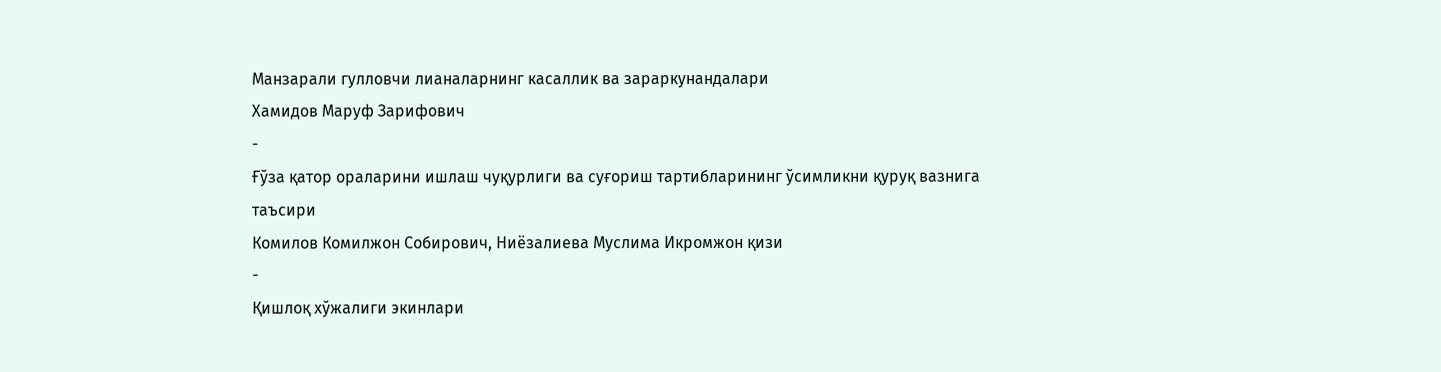Манзарали гулловчи лианаларнинг касаллик ва зараркунандалари
Хамидов Маруф Зарифович
-
Ғўза қатор ораларини ишлаш чуқурлиги ва суғориш тартибларининг ўсимликни қуруқ вазнига таъсири
Комилов Комилжон Собирович, Ниёзалиева Муслима Икромжон қизи
-
Қишлоқ хўжалиги экинлари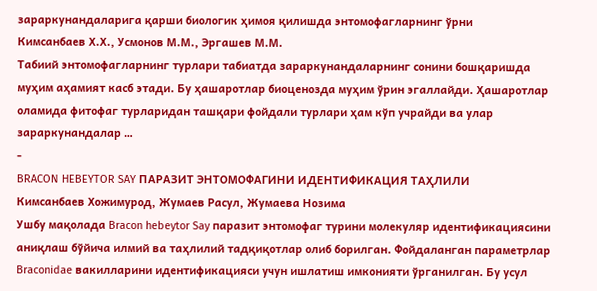зараркунандаларига қарши биологик ҳимоя қилишда энтомофагларнинг ўрни
Кимсанбаев Х.Х., Усмонов М.М., Эргашев М.М.
Табиий энтомофагларнинг турлари табиатда зараркунандаларнинг сонини бошқаришда муҳим аҳамият касб этади. Бу ҳашаротлар биоценозда муҳим ўрин эгаллайди. Ҳашаротлар оламида фитофаг турларидан ташқари фойдали турлари ҳам кўп учрайди ва улар зараркунандалар …
-
BRACON HEBEYTOR SAY ПАРАЗИТ ЭНТОМОФАГИНИ ИДЕНТИФИКАЦИЯ ТАҲЛИЛИ
Кимсанбаев Хожимурод, Жумаев Расул, Жумаева Нозима
Ушбу мақолада Bracon hebeytor Say паразит энтомофаг турини молекуляр идентификациясини аниқлаш бўйича илмий ва таҳлилий тадқиқотлар олиб борилган. Фойдаланган параметрлар Braconidae вакилларини идентификацияси учун ишлатиш имконияти ўрганилган. Бу усул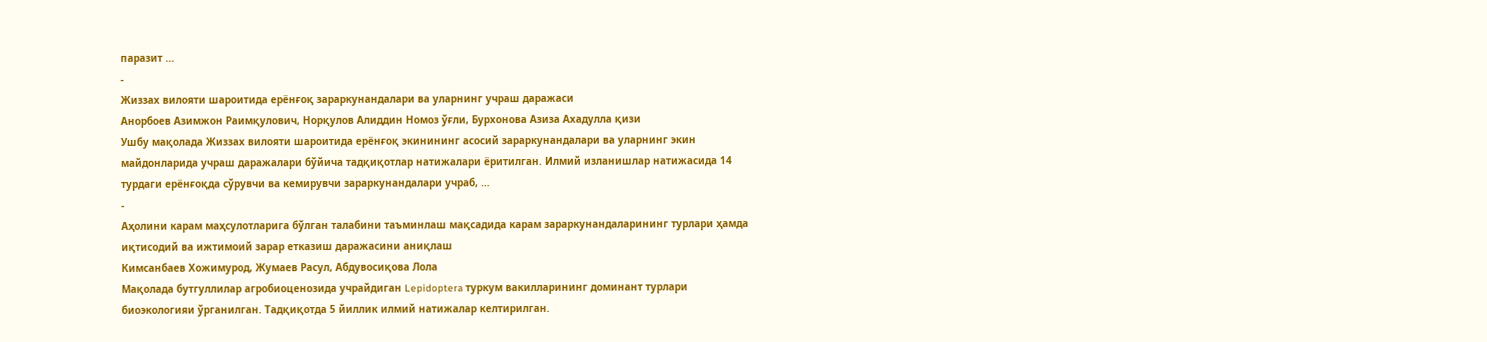паразит …
-
Жиззах вилояти шароитида ерёнғоқ зараркунандалари ва уларнинг учраш даражаси
Анорбоев Азимжон Раимқулович, Норқулов Алиддин Номоз ўғли, Бурхонова Азиза Ахадулла қизи
Ушбу мақолада Жиззах вилояти шароитида ерёнғоқ экинининг асосий зараркунандалари ва уларнинг экин майдонларида учраш даражалари бўйича тадқиқотлар натижалари ёритилган. Илмий изланишлар натижасида 14 турдаги ерёнғоқда сўрувчи ва кемирувчи зараркунандалари учраб, …
-
Аҳолини карам маҳсулотларига бўлган талабини таъминлаш мақсадида карам зараркунандаларининг турлари ҳамда иқтисодий ва ижтимоий зарар етказиш даражасини аниқлаш
Кимсанбаев Хожимурод, Жумаев Расул, Абдувосиқова Лола
Мақолада бутгуллилар агробиоценозида учрайдиган Lepidoptera туркум вакилларининг доминант турлари биоэкологияи ўрганилган. Тадқиқотда 5 йиллик илмий натижалар келтирилган.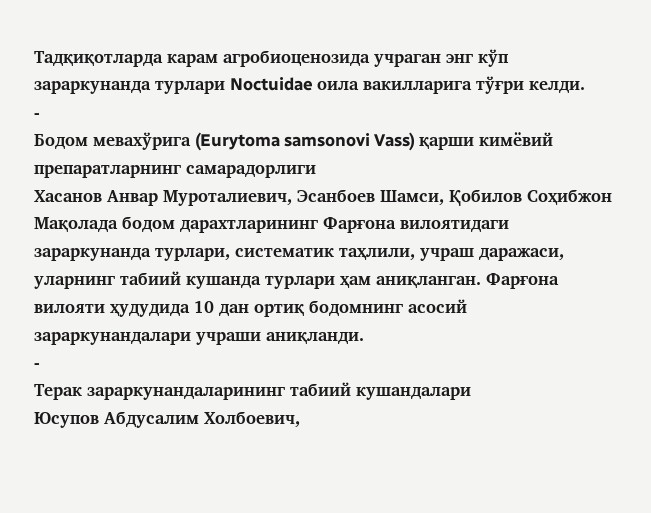Тадқиқотларда карам агробиоценозида учраган энг кўп зараркунанда турлари Noctuidae оила вакилларига тўғри келди.
-
Бодом мевахўрига (Eurytoma samsonovi Vass) қарши кимёвий препаратларнинг самарадорлиги
Хасанов Анвар Муроталиевич, Эсанбоев Шамси, Қобилов Соҳибжон
Мақолада бодом дарахтларининг Фарғона вилоятидаги зараркунанда турлари, систематик таҳлили, учраш даражаси, уларнинг табиий кушанда турлари ҳам аниқланган. Фарғона вилояти ҳудудида 10 дан ортиқ бодомнинг асосий зараркунандалари учраши аниқланди.
-
Терак зараркунандаларининг табиий кушандалари
Юсупов Абдусалим Холбоевич,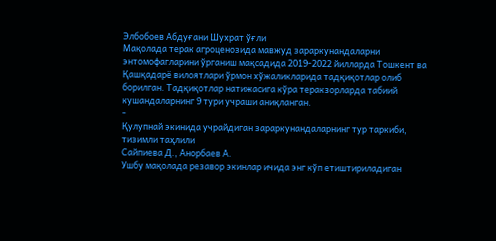Элбобоев Абдуғани Шухрат ўғли
Мақолада терак агроценозида мавжуд зараркунандаларни энтомофагларини ўрганиш мақсадида 2019-2022 йилларда Тошкент ва Қашқадарё вилоятлари ўрмон хўжаликларида тадқиқотлар олиб борилган. Тадқиқотлар натижасига кўра теракзорларда табиий кушандаларнинг 9 тури учраши аниқланган.
-
Қулупнай экинида учрайдиган зараркунандаларнинг тур таркиби, тизимли таҳлили
Сайпиева Д., Анорбаев А.
Ушбу мақолада резавор экинлар ичида энг кўп етиштириладиган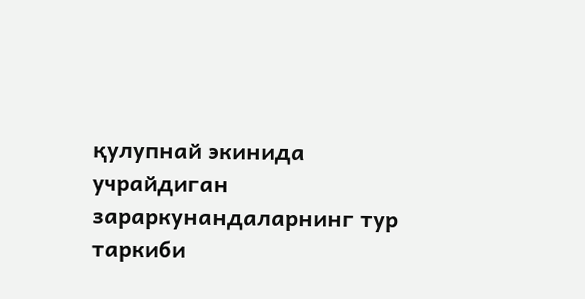қулупнай экинида учрайдиган зараркунандаларнинг тур таркиби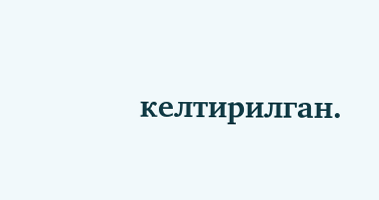келтирилган.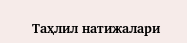Таҳлил натижалари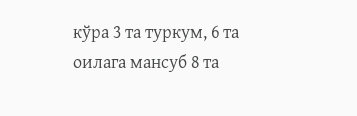кўра 3 та туркум, 6 та оилага мансуб 8 та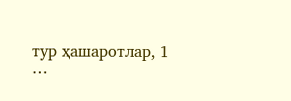тур ҳашаротлар, 1 …